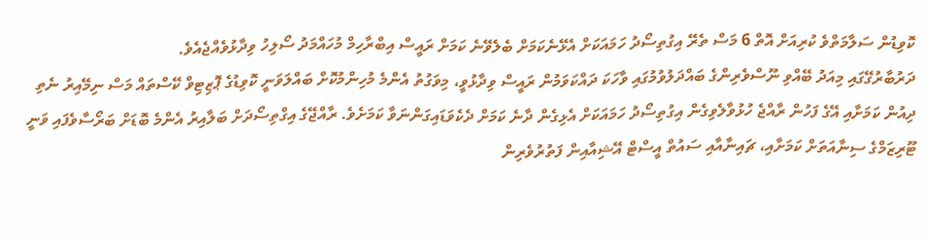ކޮވިޑުން ސަލާމަތްވެ ކުރިއަށް އޮތް 6 މަސް ތެރޭ އިގުތިސޯދު ހަމައަކަށް އެޅޭނެކަމަށް ބެލެވޭނެ ކަމަށް ރައީސް އިބްރާހިމް މުހައްމަދު ސޯލިހު ވިދާޅުވެއްޖެއެވެ.
ދަރުބާރުގޭގައި މިއަދު ބޭއްވި ނޫސްވެރިންގެ ބައްދަލުވުމުގައި ވާހަކަ ދައްކަވަމުން ރައީސް ވިދާޅުވީ، މިވަގުތު އެންމެ މުހިންމުކޮށް ބައްލަވަނީ ކޮވިޑުގެ ޕޮޒިޓިވް ކޭސްތައް މަސް ނިމޭއިރު ނެތި ދިއުން ކަމަށާއި އޭގެ ފަހުން ރާއްޖެ ހުޅުވާލެވިގެން އިގުތިސޯދު ހަމައަކަށް އެޅިގެން ދާނެ ކަމަށް ދެކެވަޑައިގަންނަވާ ކަމަށެވެ. ރާއްޖޭގެ އިގްތިސޯދަށް ބަލާއިރު އެންމެ ބޮޑަށް ބަރޯސާވެފައި ވަނީ ޓޫރިޒަމްގެ ސިނާއަތަށް ކަމަށާއި، ޗައިނާއާއި ސައުތް އީސްޓް އޭޝިއާއިން ފަތުރުވެރިން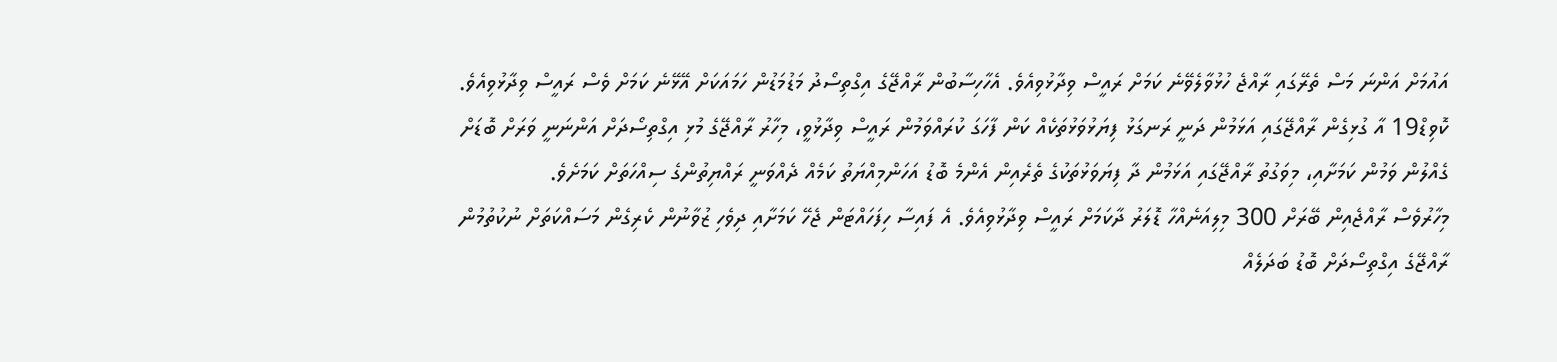އައުމަށް އަންނަ މަސް ތެރޭގައި ރާއްޖެ ހުޅުވާލެވޭނެ ކަމަށް ރައީސް ވިދާޅުވިއެވެ. އެހާހިސާބުން ރާއްޖޭގެ އިގްތިސޯދު މަޑުމަޑުން ހަމައަކަށް އޭޅޭނެ ކަމަށް ވެސް ރައީސް ވިދާޅުވިއެވެ.
ކޮވިޑް19 އާ ގުޅިގެން ރާއްޖޭގައި އަޅަމުން ދަނީ ރަނގަޅު ފިޔަޅުވަޅުތަކެއް ކަން ފާހަގަ ކުރައްވަމުން ރައީސް ވިދާޅުވީ، މިހާރު ރާއްޖޭގެ މުޅި އިގްތިސޯދަށް އަންނަނީ ވަރަށް ބޮޑަށް ގެއްލުން ވަމުން ކަމަށާއި، މިވަގުތު ރާއްޖޭގައި އަޅަމުން ދާ ފިޔަވަޅުތަކުގެ ތެރެއިން އެންމެ ބޮޑު އަހަންމިއްޔަތު ކަމެއް ދެއްވަނީ ރައްޔިތުންގެ ސިއްހަތަށް ކަމަށެވެ.
މިހާރުވެސް ރާއްޖެއިން ބޭރަށް 300 މިލިއަނެއްހާ ޑޮލަރު ދާކަމަށް ރައީސް ވިދާޅުވިއެވެ. އެ ފައިސާ ހިފަހައްޓަން ޖެހޭ ކަމަށާއި ދިވެހި ޒުވާނުން ކެރިގެން މަސައްކަތަށް ނުކުތުމުން ރާއްޖޭގެ އިގްތިސޯދަށް ބޮޑު ބަދަލެއް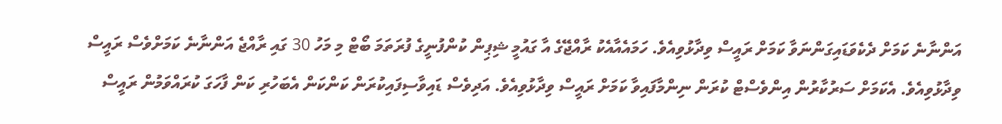އަންނާނެ ކަމަށް ދެކެވަޑައިގަންނަވާ ކަމަށް ރައީސް ވިދާޅުވިއެވެ. ހަމައެއާއެކު ރާއްޖޭގެ އާ ގައުމީ ޝިޕިން ކުންފުނީގެ ފުރަތަމަ ބޯޓް މި މަހު 30 ގައި ރާއްޖެ އަންނާނެ ކަމަށްވެސް ރައީސް ވިދާޅުވިއެވެ. އެކަމަށް ސަރުކާރުން އިންވެސްޓް ކުރަން ނިންމާފައިވާ ކަމަށް ރައީސް ވިދާޅުވިއެވެ. އަދިވެސް ޑައިވާސިފައިކުރަން ކަންކަން އެބަހުރި ކަން ފާހަގަ ކުރައްވަމުން ރައީސް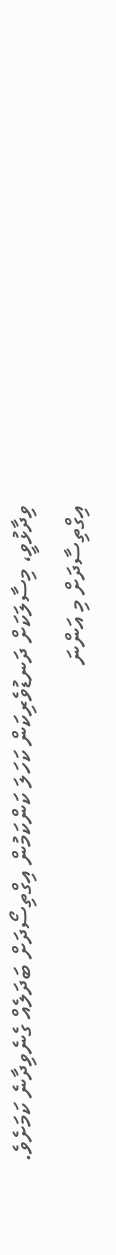ވިދާޅުވީ، މިސާލަކަށް ދަނޑުވެރިކަން ކަހަލަ ކަންކަމުން އިގްތިސޯދަށް ބަދަލެއް ގެނެވިދާނެ ކަމަށެވެ.
އިގްތިސާދަށް މި އަންނަ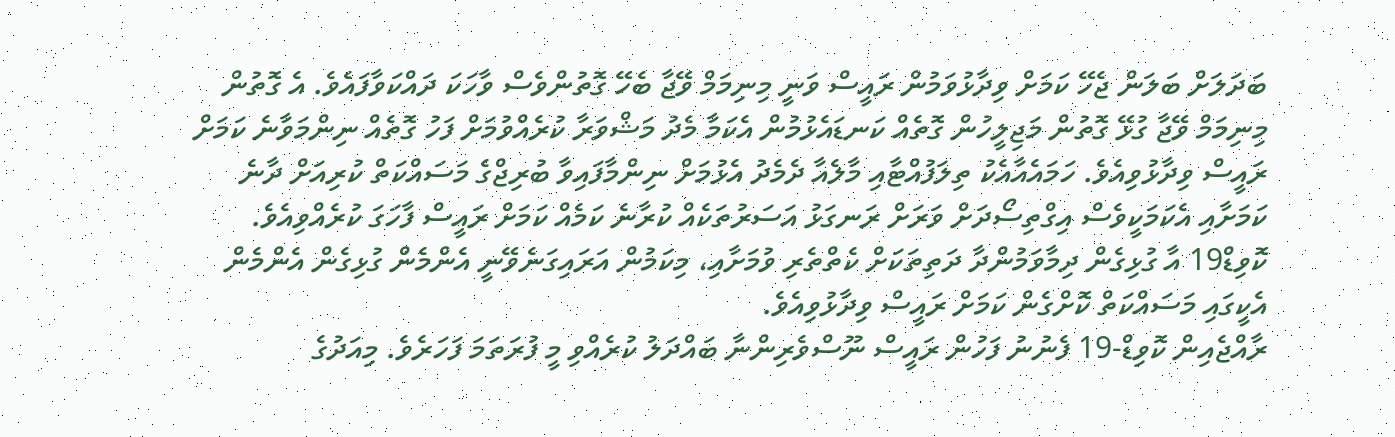ބަދަލަށް ބަލަން ޖެހޭ ކަމަށް ވިދާޅުވަމުން ރައީސް ވަނީ މިނިމަމް ވޭޖާ ބެހޭ ގޮތުންވެސް ވާހަކަ ދައްކަވާފައެވެ. އެ ގޮތުން މިނިމަމް ވޭޖާ ގުޅޭ ގޮތުން މަޖިލީހުން ގޮތެއް ކަނޑައެޅުމުން އެކަމާ މެދު މަޝްވަރާ ކުރެއްވުމަށް ފަހު ގޮތެއް ނިންމަވާނެ ކަމަށް ރައީސް ވިދާޅުވިއެވެ. ހަމައެއާއެކު ތިލަފުއްޓާއި މާލެއާ ދެމެދު އެޅުމަށް ނިންމާފައިވާ ބުރިޖްގެ މަސައްކަތް ކުރިއަށް ދާނެ ކަމަށާއި އެކަމަކީވެސް އިގްތިސޯދަށް ވަރަށް ރަނގަޅު އަސަރުތަކެއް ކުރާނެ ކަމެއް ކަމަށް ރައީސް ފާހަގަ ކުރެއްވިއެވެ.
ކޮވިޑް19 އާ ގުޅިގެން ދިމާވަމުންދާ ދަތިތަކަށް ކެތްތެރި ވުމަށާއި، މިކަމުން އަރައިގަނެވޭނީ އެންމެން ގުޅިގެން އެންމެން އެކީގައި މަސައްކަތް ކޮށްގެން ކަމަށް ރައީސް ވިދާޅުވިއެވެ.
ރާއްޖެއިން ކޮވިޑް-19 ފެނުނު ފަހުން ރައީސް ނޫސްވެރިންނާ ބައްދަލު ކުރެއްވި މީ ފުރަތަމަ ފަހަރެވެ. މިއަދުގެ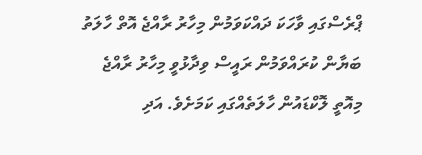ޕްރެސްގައި ވާހަކަ ދައްކަވަމުން މިހާރު ރާއްޖެ އޮތް ހާލަތު ބަޔާން ކުރައްވަމުން ރައީސް ވިދާޅުވީ މިހާރު ރާއްޖެ މިއޮތީ ލޮކްޑައުން ހާލަތެއްގައި ކަމަށެވެ. އަދި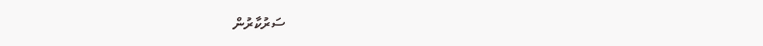ސަރުކާރުން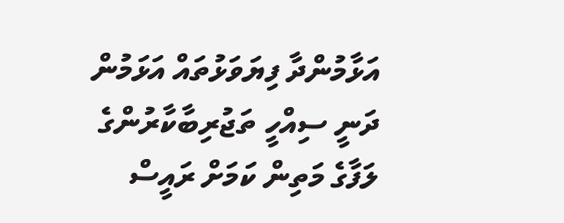އަޅާމުންދާ ފިޔަވަޅުތައް އަޅަމުން ދަނީ ސިއްހީ ތަޖުރިބާކާރުންގެ ލަފާގެ މަތިން ކަމަށް ރައީސް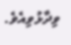ވިދާޅުވިއެވެ.